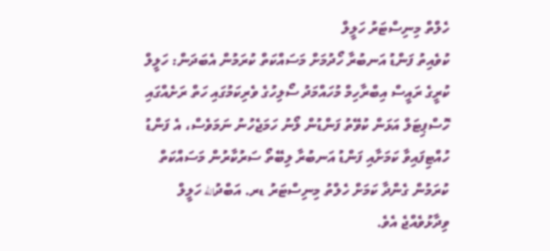ހެލްތް މިނިސްޓަރު ހަލީލް
ކުވެއިތު ފަންޑު އަނބުރާ ހޯދުމަށް މަސައްކަތް ކުރަމުން އެބަދަން: ހަލީލް
ކުރީގެ ރައީސް އިބްރާހިމް މުހައްމަދު ސޯލިހުގެ ވެރިކަމުގައި ހަތް ރަށެއްގައި ހޮސްޕިޓަލް އަޅަން ކުވޭތު ފަންޑުން ލޯނު ހަމަޖެހުނު ނަމަވެސް، އެ ފަންޑު ހުއްޓިފައިވާ ކަމަށާއި ފަންޑު އަނބުރާ ލިބޭތޯ ސަރުކާރުން މަސައްކަތް ކުރަމުން ގެންދާ ކަމަށް ހެލްތު މިނިސްޓަރު ޑރ. އަބްދުالله ހަލީލް ވިދާޅުވެއްޖެ އެވެ.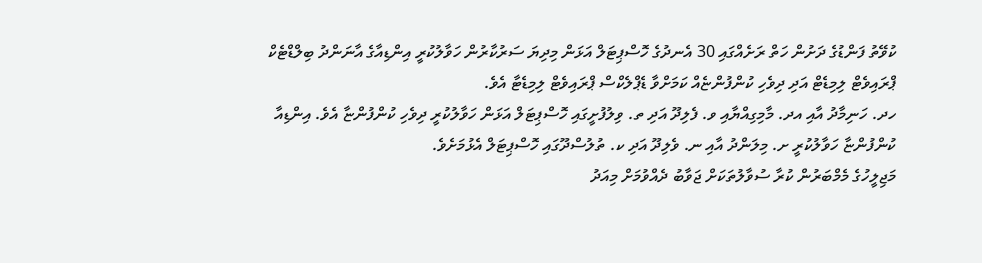ކުވޭތު ފަންޑުގެ ދަށުން ހަތް ރަށެއްގައި 30 އެނދުގެ ހޮސްޕިޓަލް އަޅަން މިދިޔަ ސަރުކާރުން ހަވާލުކުރީ އިންޑިއާގެ އާނަންދު ބިލްޑްޓެކް ޕްރައިވެޓް ލިމިޑެޓް އަދި ދިވެހި ކުންފުންޏެއް ކަމަށްވާ ޑެޕްލެކްސް ޕްރައިވެޓް ލިމިޑެޓާ އެވެ.
ހދ. ހަނިމާދު އާއި އދ. މާމިގިއްޔާއި ވ. ފެލިދޫ އަދި ތ. ވިލުފުށީގައި ހޮސްޕިޓަލް އަޅަން ހަވާލުކުރީ ދިވެހި ކުންފުންޏާ އެވެ. އިންޑިއާ ކުންފުންޏާ ހަވާލުކުރީ ށ. މިލަންދު އާއި ނ. ވެލިދޫ އަދި ކ. ތުލުސްދޫގައި ހޮސްޕިޓަލް އެޅުމަށެވެ.
މަޖިލީހުގެ މެމްބަރުން ކުރާ ސުވާލުތަކަށް ޖަވާބު ދެއްވުމަށް މިއަދު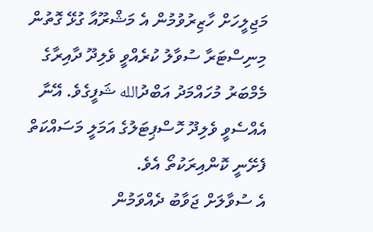މަޖިލީހަށް ހާޒިރުވުމުން އެ މަޝްރޫއާ ގުޅޭ ގޮތުން މިނިސްޓަރާ ސުވާލު ކުރެއްވީ ވެލިދޫ ދާއިރާގެ މެމްބަރު މުހައްމަދު އަބްދުالله ޝަފީގެވެ. އޭނާ އެއްސެވީ ވެލިދޫ ހޮސްޕިޓަލުގެ އަމަލީ މަސައްކަތް ފެށޭނީ ކޮންއިރަކުތޯ އެވެ.
އެ ސުވާލަށް ޖަވާބު ދެއްވަމުން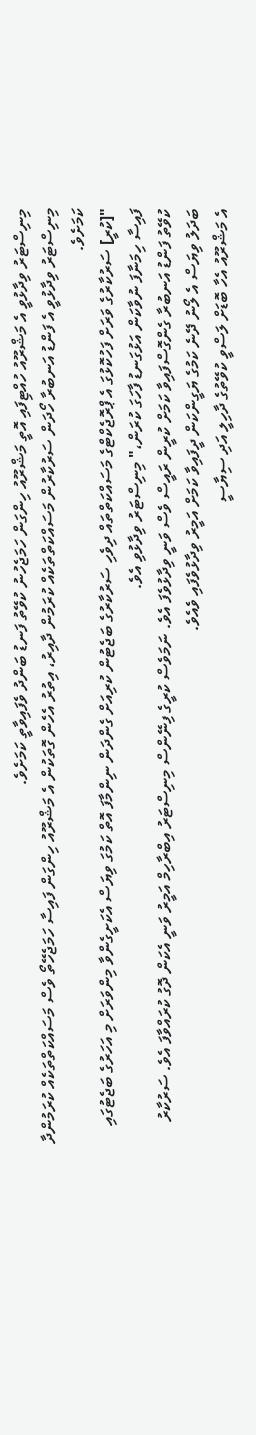މިނިސްޓަރު ވިދާޅުވީ އެ މަޝްރޫއު ހުއްޓިފައި އޮތީ މަޝްރޫއު ހިންގަން ހަމަޖެހުނު ކުވޭތު ފަނޑު ބަންދު ވެފައިވާތީ ކަމަށެވެ.
މިނިސްޓަރު ވިދާޅުވީ އެ ފަންޑު އަނބުރާ ހޯދަން ސަރުކާރުން މަސައްކަތްތަކެއް ކުރަމުން ދާއިރު، އިތުރު އެހެން ގޮތަކުން އެ މަޝްރޫއު ހިންގަން ފައިސާ ހަމަޖެހޭތޯ ވެސް މަސައްކަތްތަކެއް ކުރަމުންދާ ކަމަށެވެ.
"[ކުރީ] ސަރުކާރުގެ ވަރަށް ފަހުކޮޅުގަ އެ ޕްރޮޖެކްޓްގެ މަސައްކަތްތައް ދިވެހި ސަރުކާރުގެ ބަޖެޓުން ކުރިއަށް ގެންދަން ނިންމާފަ އޮތް ކަމުގަ ވިޔަސް އެކަށީގެންވާ މިންވަރަށް މި އަހަރުގެ ބަޖެޓުގައި ފައިސާ ހިމަނާފަ ނުވާކަން އަޅުގަނޑު ފާހަގަ ކުރަން،" މިނިސްޓަރު ވިދާޅުވި އެވެ.
ކުވޭތު ފަންޑު އަނބުރާ ގެންގޮސްފައިވާ ކަމަށް ކުރީން ރައީސް ވެސް ވަނީ ވިދާޅުވެފަ އެވެ. ނަމަވެސް ކުރީގެ ފިނޭންސް މިނިސްޓަރު އިބްރާހިމް އަމީރު ވަނީ އެކަން ދޮގު ކުރައްވާފަ އެވެ. ސަރުކާރު ބަދަލު ވިޔަސް އެ ލޯނު ދޭނެ ކަމުގެ ޔަގީންކަން ދީފައިވާ ކަމަށް އަމީރު ވިދާޅުވެފައި ވެއެވެ.
އެ މަޝްރޫއު އެހާ ބޮޑަށް ލަސްވީ ކުވޭތުގެ ދާހިލީ އަދި ސިޔާސީ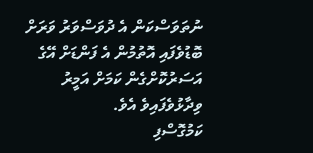ނުތަވަސްކަން އެ ދުވަސްވަރު ވަރަށް ބޮޑުވެފައި އޮތުމުން އެ ފަންޑަށް އޭގެ އަސަރުކޮށްގެން ކަމަށް އަމީރު ވިދާޅުވެފައިވެ އެވެ.
ކަމުގޮސްފި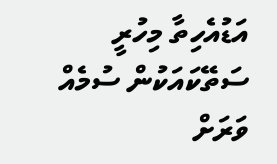އަޑުއެހިތާ މިހުރީ
ސަތޭކައަކުން ސުމެއް
ވަރަށް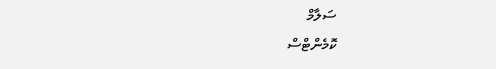ސަލާމް
ކޮމެންޓްސް